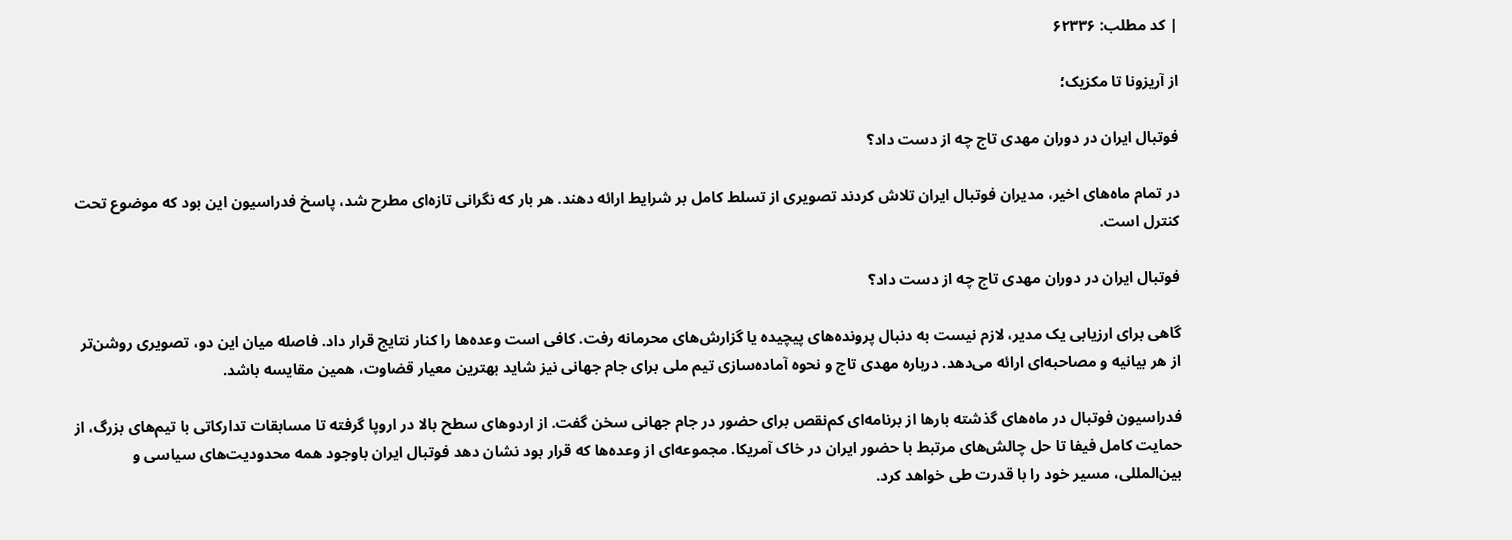| کد مطلب: ۶۲۳۳۶

از آریزونا تا مکزیک؛

فوتبال ایران در دوران مهدی تاج چه از دست داد؟

در تمام ماه‌های اخیر، مدیران فوتبال ایران تلاش کردند تصویری از تسلط کامل بر شرایط ارائه دهند. هر بار که نگرانی تازه‌ای مطرح شد، پاسخ فدراسیون این بود که موضوع تحت کنترل است.

فوتبال ایران در دوران مهدی تاج چه از دست داد؟

گاهی برای ارزیابی یک مدیر، لازم نیست به دنبال پرونده‌های پیچیده یا گزارش‌های محرمانه رفت. کافی است وعده‌ها را کنار نتایج قرار داد. فاصله میان این دو، تصویری روشن‌تر از هر بیانیه و مصاحبه‌ای ارائه می‌دهد. درباره مهدی تاج و نحوه آماده‌سازی تیم ملی برای جام جهانی نیز شاید بهترین معیار قضاوت، همین مقایسه باشد.

فدراسیون فوتبال در ماه‌های گذشته بارها از برنامه‌ای کم‌نقص برای حضور در جام جهانی سخن گفت. از اردوهای سطح بالا در اروپا گرفته تا مسابقات تدارکاتی با تیم‌های بزرگ، از حمایت کامل فیفا تا حل چالش‌های مرتبط با حضور ایران در خاک آمریکا. مجموعه‌ای از وعده‌ها که قرار بود نشان دهد فوتبال ایران باوجود همه محدودیت‌های سیاسی و بین‌المللی، مسیر خود را با قدرت طی خواهد کرد.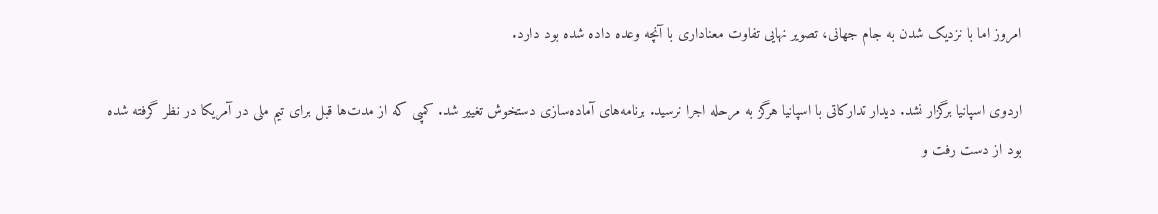امروز اما با نزدیک شدن به جام جهانی، تصویر نهایی تفاوت معناداری با آنچه وعده داده شده بود دارد.

اردوی اسپانیا برگزار نشد. دیدار تدارکاتی با اسپانیا هرگز به مرحله اجرا نرسید. برنامه‌های آماده‌سازی دستخوش تغییر شد. کمپی که از مدت‌ها قبل برای تیم ملی در آمریکا در نظر گرفته شده بود از دست رفت و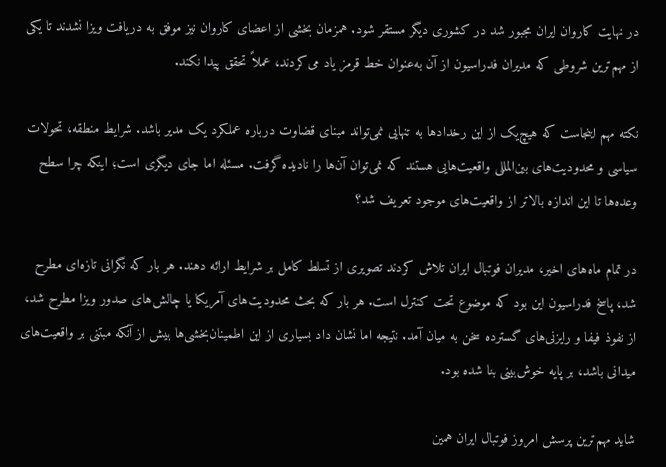در نهایت کاروان ایران مجبور شد در کشوری دیگر مستقر شود. همزمان بخشی از اعضای کاروان نیز موفق به دریافت ویزا نشدند تا یکی از مهم‌ترین شروطی که مدیران فدراسیون از آن به‌عنوان خط قرمز یاد می‌کردند، عملاً تحقق پیدا نکند.

نکته مهم اینجاست که هیچ‌یک از این رخدادها به تنهایی نمی‌تواند مبنای قضاوت درباره عملکرد یک مدیر باشد. شرایط منطقه، تحولات سیاسی و محدودیت‌های بین‌المللی واقعیت‌هایی هستند که نمی‌توان آن‌ها را نادیده گرفت. مسئله اما جای دیگری است؛ اینکه چرا سطح وعده‌ها تا این اندازه بالاتر از واقعیت‌های موجود تعریف شد؟

در تمام ماه‌های اخیر، مدیران فوتبال ایران تلاش کردند تصویری از تسلط کامل بر شرایط ارائه دهند. هر بار که نگرانی تازه‌ای مطرح شد، پاسخ فدراسیون این بود که موضوع تحت کنترل است. هر بار که بحث محدودیت‌های آمریکا یا چالش‌های صدور ویزا مطرح شد، از نفوذ فیفا و رایزنی‌های گسترده سخن به میان آمد. نتیجه اما نشان داد بسیاری از این اطمینان‌بخشی‌ها بیش از آنکه مبتنی بر واقعیت‌های میدانی باشد، بر پایه خوش‌بینی بنا شده بود.

شاید مهم‌ترین پرسش امروز فوتبال ایران همین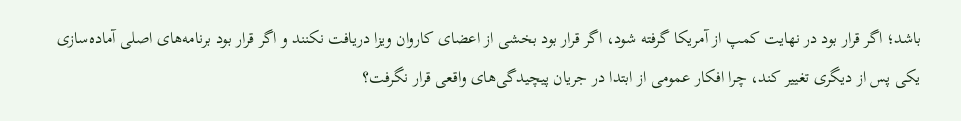باشد؛ اگر قرار بود در نهایت کمپ از آمریکا گرفته شود، اگر قرار بود بخشی از اعضای کاروان ویزا دریافت نکنند و اگر قرار بود برنامه‌های اصلی آماده‌سازی یکی پس از دیگری تغییر کند، چرا افکار عمومی از ابتدا در جریان پیچیدگی‌های واقعی قرار نگرفت؟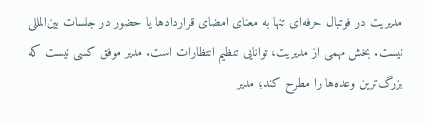مدیریت در فوتبال حرفه‌ای تنها به معنای امضای قراردادها یا حضور در جلسات بین‌المللی نیست. بخش مهمی از مدیریت، توانایی تنظیم انتظارات است. مدیر موفق کسی نیست که بزرگ‌ترین وعده‌ها را مطرح کند؛ مدیر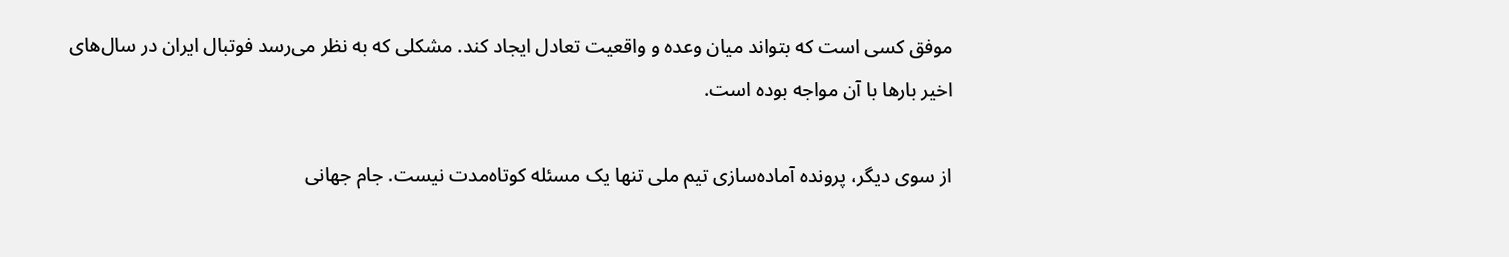موفق کسی است که بتواند میان وعده و واقعیت تعادل ایجاد کند. مشکلی که به نظر می‌رسد فوتبال ایران در سال‌های اخیر بارها با آن مواجه بوده است.

از سوی دیگر، پرونده آماده‌سازی تیم ملی تنها یک مسئله کوتاه‌مدت نیست. جام جهانی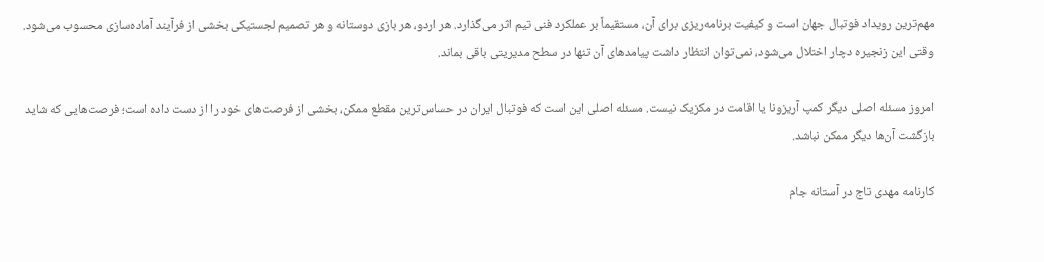مهم‌ترین رویداد فوتبال جهان است و کیفیت برنامه‌ریزی برای آن، مستقیماً بر عملکرد فنی تیم اثر می‌گذارد. هر اردو، هر بازی دوستانه و هر تصمیم لجستیکی بخشی از فرآیند آماده‌سازی محسوب می‌شود. وقتی این زنجیره دچار اختلال می‌شود، نمی‌توان انتظار داشت پیامدهای آن تنها در سطح مدیریتی باقی بماند.

امروز مسئله اصلی دیگر کمپ آریزونا یا اقامت در مکزیک نیست. مسئله اصلی این است که فوتبال ایران در حساس‌ترین مقطع ممکن، بخشی از فرصت‌های خود را از دست داده است؛ فرصت‌هایی که شاید بازگشت آن‌ها دیگر ممکن نباشد.

کارنامه مهدی تاج در آستانه جام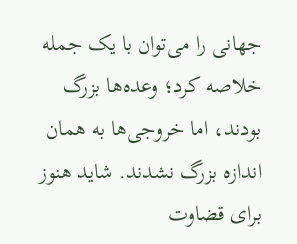جهانی را می‌توان با یک جمله خلاصه کرد؛ وعده‌ها بزرگ بودند، اما خروجی‌ها به همان اندازه بزرگ نشدند. شاید هنوز برای قضاوت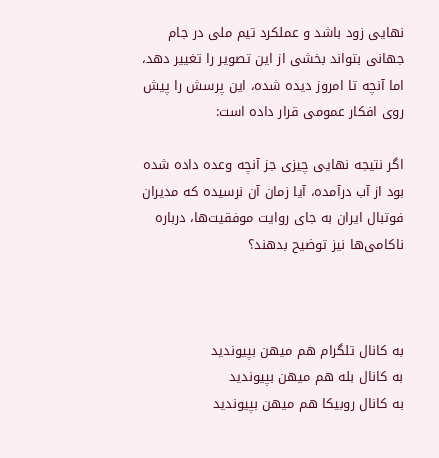نهایی زود باشد و عملکرد تیم ملی در جام جهانی بتواند بخشی از این تصویر را تغییر دهد، اما آنچه تا امروز دیده شده، این پرسش را پیش روی افکار عمومی قرار داده است:

اگر نتیجه نهایی چیزی جز آنچه وعده داده شده بود از آب درآمده، آیا زمان آن نرسیده که مدیران فوتبال ایران به جای روایت موفقیت‌ها، درباره ناکامی‌ها نیز توضیح بدهند؟



به کانال تلگرام هم میهن بپیوندید
به کانال بله هم میهن بپیوندید
به کانال روبیکا هم میهن بپیوندید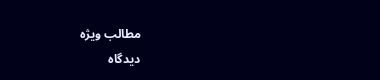مطالب ویژه
دیدگاه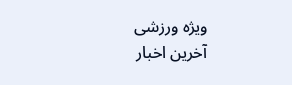ویژه ورزشی
آخرین اخبار